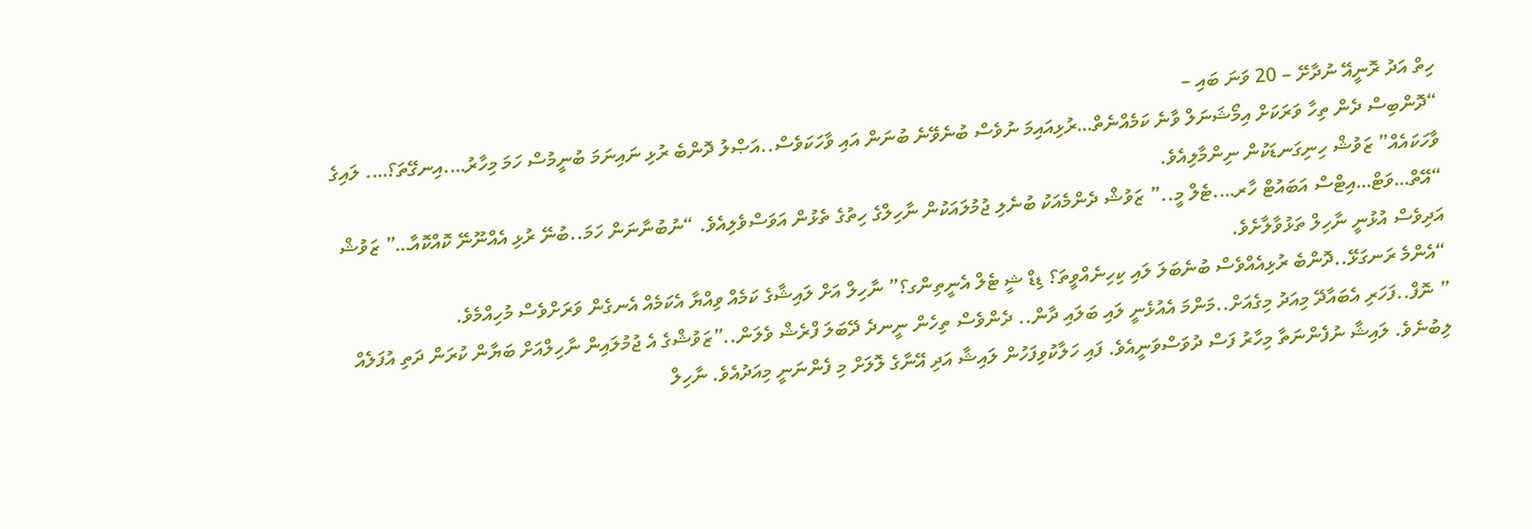ހިތް އަދު ރޮނީއޭ ނުދާށޭ – 20 ވަނަ ބައި –
“ދޮންބިސް ދެން ތިހާ ވަރަކަށް އިމޯޝަނަލް ވާނެ ކަމެއްނެތް…ރުޅިއައިމަ ނުވެސް ބުނެވޭނެ ބުނަން އައި ވާހަކަވެސް..އަޞްލު ދޮންބެ ރުޅި ނައިނަމަ ބުނީމުސް ހަމަ މިހާރު….އިނގޭތަ؟…. ލައިގެ ވާހަކައެއް” ޒަވުޝް ހިނިގަނޑަކުން ނިންމާލިއެވެ.
“އޭތް…ވަޓް…އިޓްސް އަބައުޓް ހާރ….ޓެލް މީ..” ޒަވުޝް ދެންމެއަކު ބުނެލި ޖުމުލައަކުން ނާހިލްގެ ހިތުގެ ތެޅުން އަވަސްވެލިއެވެ. “ނުބުނާނަން ހަމަ..ބުނޭ ރުޅި އެއްނޫނޭ ކޮއްކޮއާ…” ޒަވުޝް އަދިވެސް އުޅުނީ ނާހިލް ތަޅުވާލާށެވެ.
“އެންމެ ރަނގަޅޭ..ދޮންބެ ރުޅިއެއްވެސް ބުނެބަލަ ލައި ކިހިނެއްވީތަ؟ ޑިޑް ޝީ ޓެލް އެނީތިންގ؟” ނާހިލް އަށް ލައިޝާގެ ކަމެއް ވިއްޔާ އެކަމެއް އެނގެން ވަރަށްވެސް މުހިއްމެވެ.
” ނޮފް..ފަހަރި އެބައާދޭ މިއަދު މިގެއަށް..މަންމަ އެއުޅެނީ ލައި ބަލައި ދާން.. ދެންވެސް ތިހެން ނީނދެ ދޭބަލަ ފްރެޝް ވެލަން..”ޒަވުޝްގެ އެ ޖުމުލައިން ނާހިލްއަށް ބަޔާން ކުރަން ދަތި އުފަލެއް ލިބުނެވެ. ލައިޝާ ނުފެންނަތާ މިހާރު ފަސް ދުވަސްވަނީއެވެ. ފައި ހަލާކުވިފަހުން ލައިޝާ އަދި އޭނާގެ ލޮލަށް މި ފެންނަނީ މިއަދުއެވެ. ނާހިލް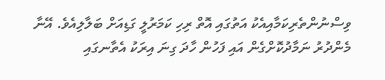ވިސްނުންތެރިކަމާއިއެކު އަތުގައި އޮތް ރިހި ކަމަރުލީ ގަޑިއަށް ބަލާލިއެވެ. އޭނާ މެންދުރު ނަމާދުކޮށްގެން އައި ފަހުން ހާދަ ގިނަ އިރަކު އެތާނގައި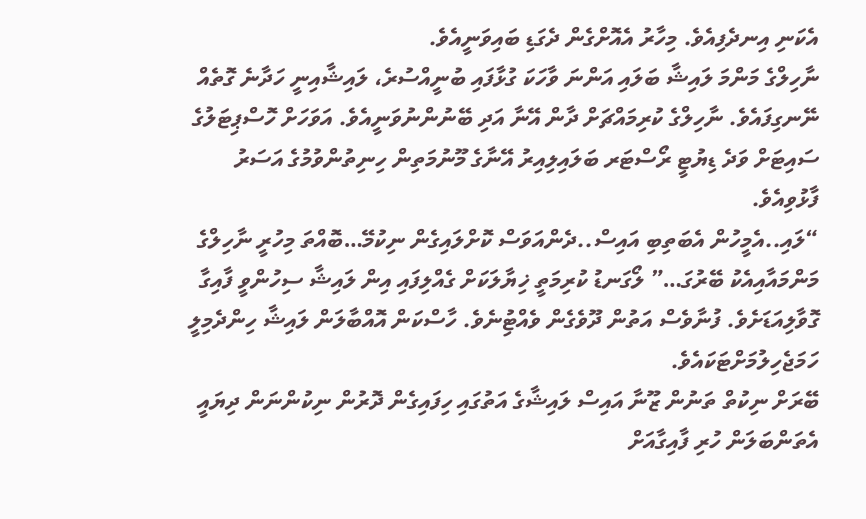އެކަނި އިނދެފިއެވެ. މިހާރު އެއޮށްގެން ދެގަޑި ބައިވަނީއެވެ.
ނާހިލްގެ މަންމަ ލައިޝާ ބަލައި އަންނަ ވާހަކަ ގުޅާފައި ބުނީއްސުރެ، ލައިޝާއިނީ ހަދާނެ ގޮތެއް ނޭނގިފައެވެ. ނާހިލްގެ ކުރިމައްޗަށް ދާން އޭނާ އަދި ބޭނުންނުވަނީއެވެ. އަވަހަށް ހޮސްޕިޓަލުގެ ސައިޓަށް ވަދެ ޑިޔުޓީ ރޯސްޓަރ ބަލައިލިއިރު އޭނާގެ މޫނުމަތިން ހިނިތުންވުމުގެ އަސަރު ފާޅުވިއެވެ.
“ލައި..އެމީހުން އެބަތިބި އައިސް..ދެންއަވަސް ކޮށްލައިގެން ނިކުމޭ…ބޮއްތަ މިހުރީ ނާހިލްގެ މަންމައާއިއެކު ބޭރުގަ…” ލޯގަނޑު ކުރިމަތީ ޚިޔާލަކަށް ގެއްލިފައި އިން ލައިޝާ ސިހުންވީ ފާއިގާ ގޮވާލިއަޑަށެވެ. ފުނާވެސް އަތުން ދޫވެގެން ވެއްޓިުނެވެ. ހާސްކަން އޮއްބާލަން ލައިޝާ ހިންދެމިލީ ހަމަޖެހިލުމަށްޓަކައެވެ.
ބޭރަށް ނިކުތް ތަނުން ޒޫނާ އައިސް ލައިޝާގެ އަތުގައި ހިފައިގެން ދޮރުން ނިކުންނަން ދިޔައީ އެތަންބަލަން ހުރި ފާއިގާއަށް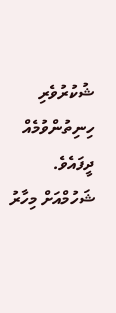ޝުކުރުވެރި ހިނިތުންވުމެއް ދީފައެވެ.
ޝަހުމްއަށް މިހާރު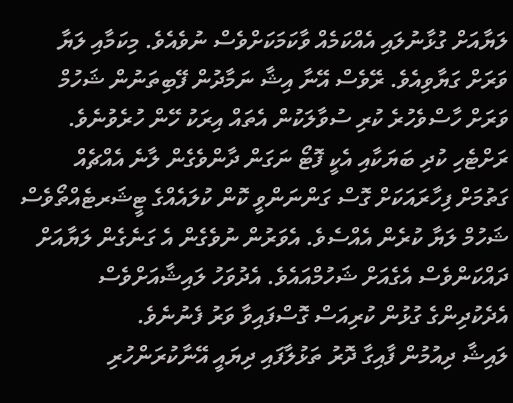ލަޔާއަށް ގުޅާނުލައި އެއްކަމެއް ވާކަމަކަށްވެސް ނުވެއެވެ. މިކަމާއި ލަޔާ ވަރަށް ގަޔާވިއެވެ. ރޭވެސް އޭނާ އިޝާ ނަމާދުން ފޭބިތަނުން ޝަހުމް ވަރަށް ހާސްވެހުރެ ކުރި ސުވާލަކުން އެތައް އިރަކު ހޭން ހުރެވުނެވެ. ރަށްޓެހި ކުދި ބަޔަކާއި އެކީ ފޮޓޯ ނަގަން ދާންވެގެން ލާނެ އެއްޗެއް ގަތުމަށް ފިހާރައަކަށް ގޮސް ގަންނަންވީ ކޮން ކުލައެއްގެ ޓީޝަރޓެއްތޯވެސް ޝަހުމް ލަޔާ ކުރެން އެއްސެވެ. އެވަރުން ނުވެގެން އެ ގަނެގެން ލަޔާއަށް ދައްކަންވެސް އެގެއަށް ޝަހުމްއައެވެ. އެދުވަހު ލައިޝާއަށްވެސް އެދެކުދިންގެ ގުޅުން ކުރިއަސް ގޮސްފައިވާ ވަރު ފެނުނެވެ.
ލައިޝާ ދިއުމުން ފާއިގާ ދޮރު ތަޅުލާފައި ދިޔައީ އޭނާކުރަންހުރި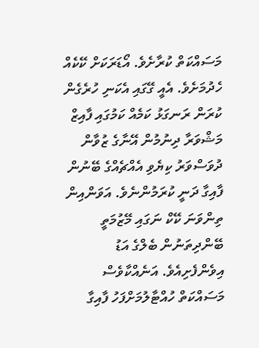މަސައްކަތް ކުރާށެވެ. އޯޑަރަކަށް ކޭކެއް ހެދުމަށެވެ. އެއީ ގޭގައި އެކަނި ހުރެގެން ކުރަން ރަނގަޅު ކަމެއް ކަމުގައި ފާއިޒް މަޝްވަރާ ދިނުމުން އޭނާގެ ޒުވާން ދުވަސްވަރު ކިޔެވި އެއްޗެއްގެ ބޭނުން ފާއިގާ ދަނީ ކުރަމުންނެވެ. އަވަންއިން ތިންވަނަ ކޭކް ނަގައި މޭޒުމަތީ ބޭންދިތަނުން ބެލްގެ އަޑު އިވެންފެށިއެވެ. އަނެއްކާވެސް މަސައްކަތް ހުއްޓާލުމަށްފަހު ފާއިގާ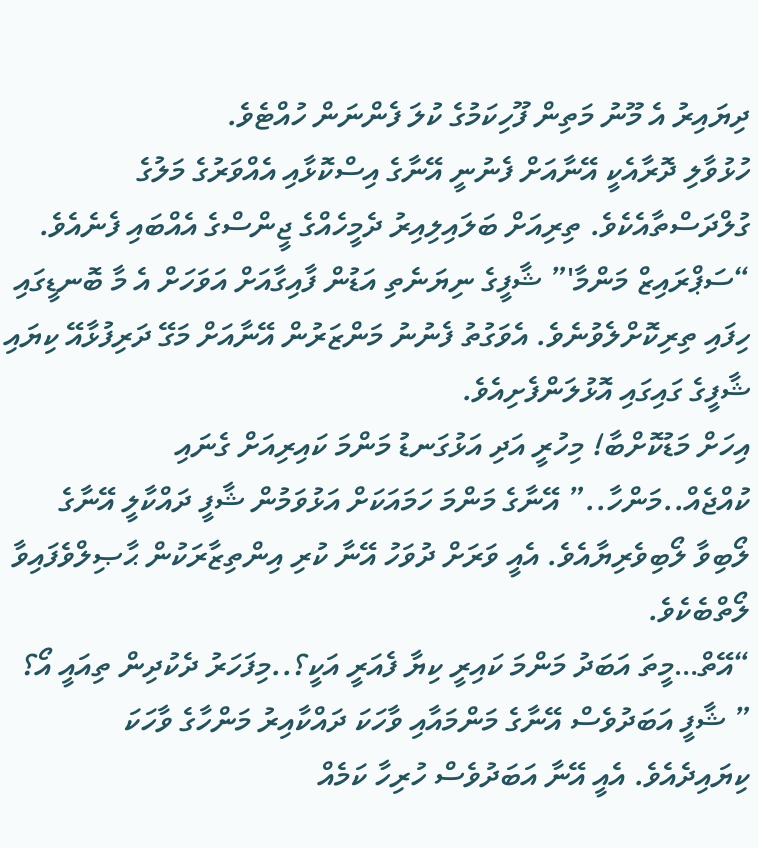ދިޔައިރު އެ މޫނު މަތިން ފޫހިކަމުގެ ކުލަ ފެންނަން ހުއްޓެވެ.
ހުޅުވާލި ދޮރާއެކީ އޭނާއަށް ފެނުނީ އޭނާގެ އިސްކޮޅާއި އެއްވަރުގެ މަލުގެ ގުލްދަސްތާއެކެވެ. ތިރިއަށް ބަލައިލިއިރު ދެމީހެއްގެ ޖީންސްގެ އެއްބައި ފެނެއެވެ.
“ސަޕްރައިޒް މަންމާ'” ޝާފީގެ ނިޔަނެތި އަޑުން ފާއިގާއަށް އަވަހަށް އެ މާ ބޮނޑީގައި ހިފައި ތިރިކޮށްލެވުނެވެ. އެވަގުތު ފެނުނު މަންޒަރުން އޭނާއަށް މަގޭ ދަރިފުޅާއޭ ކިޔައި ޝާފީގެ ގައިގައި އޮޅުލަންފެށިއެވެ.
އިހަށް މަޑުކޮށްބާ! މިހުރީ އަދި އަޅުގަނޑު މަންމަ ކައިރިއަށް ގެނައި ކުއްޖެއް..މަންހާ..” އޭނާގެ މަންމަ ހަމައަކަށް އަޅުވަމުން ޝާފީ ދައްކާލީ އޭނާގެ ލޯބިވާ ލޯބިވެރިޔާއެވެ. އެއީ ވަރަށް ދުވަހު އޭނާ ކުރި އިންތިޒާރަކުން ޙާޞިލްވެފައިވާ ލޯތްބެކެވެ.
“އޭތް…މީތަ އަބަދު މަންމަ ކައިރީ ކިޔާ ފެއަރީ އަކީ؟..މިފަހަރު ދެކުދިން ތިއައީ އޯ؟ ” ޝާފީ އަބަދުވެސް އޭނާގެ މަންމައާއި ވާހަކަ ދައްކާއިރު މަންހާގެ ވާހަކަ ކިޔައިދެއެވެ. އެއީ އޭނާ އަބަދުވެސް ހުރިހާ ކަމެއް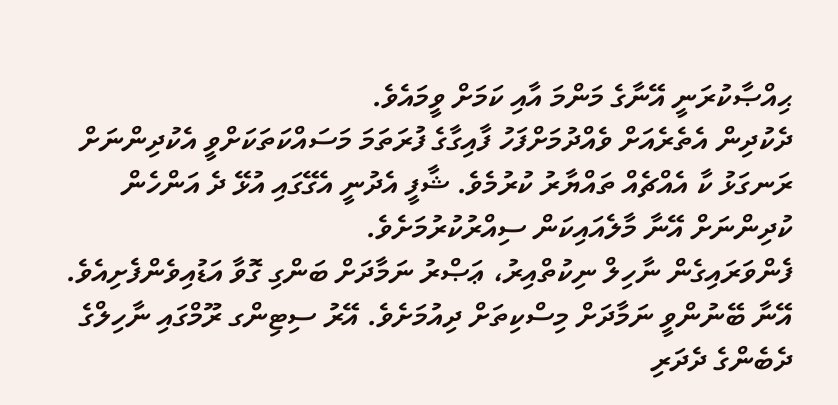ޙިއްޞާކުރަނީ އޭނާގެ މަންމަ އާއި ކަމަށް ވީމައެވެ.
ދެކުދިން އެތެރެއަށް ވެއްދުމަށްފަހު ފާއިގާގެ ފުރަތަމަ މަސައްކަތަކަށްވީ އެކުދިންނަށް ރަނގަޅު ކާ އެއްޗެއް ތައްޔާރު ކުރުމެވެ. ޝާފީ އެދުނީ އެގޭގައި އުޅޭ ދެ އަންހެން ކުދިންނަށް އޭނާ މާލެއައިކަން ސިއްރުކުރުމަށެވެ.
ފެންވަރައިގެން ނާހިލް ނިކުތްއިރު، ޢަޞްރު ނަމާދަށް ބަންގި ގޮވާ އަޑުއިވެންފެށިއެވެ. އޭނާ ބޭނުންވީ ނަމާދަށް މިސްކިތަށް ދިއުމަށެވެ. އޭރު ސިޓިންގ ރޫމްގައި ނާހިލްގެ ދެބެންގެ ދެދަރި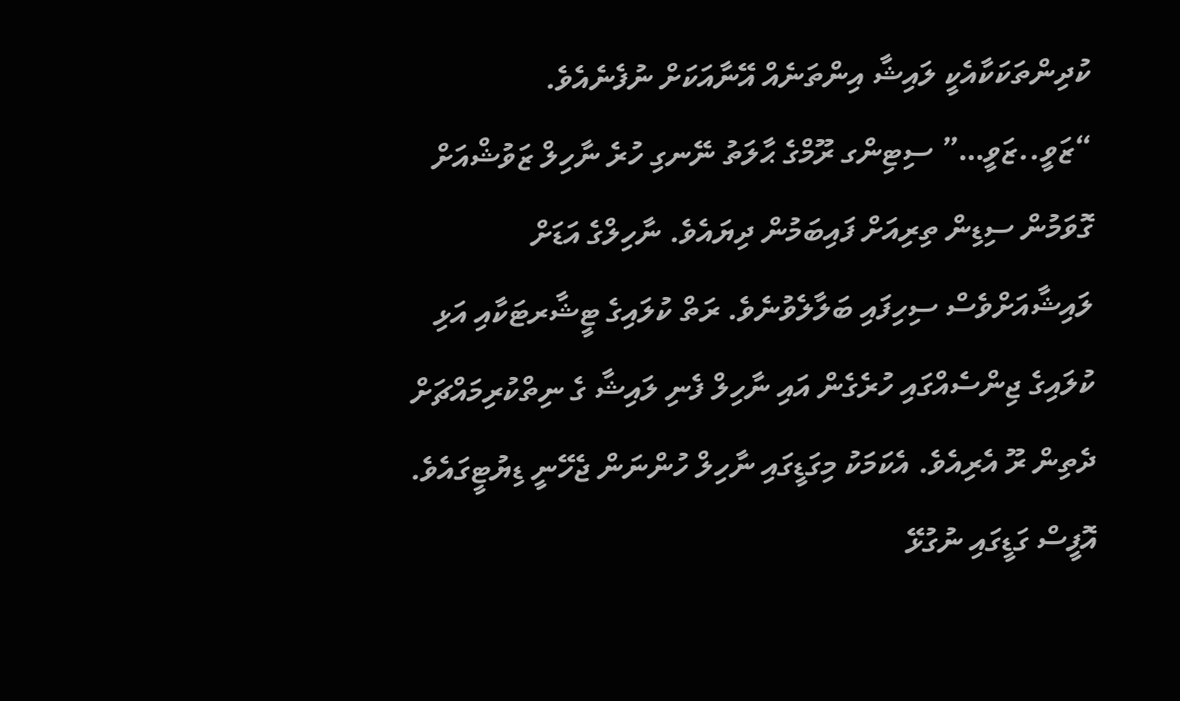ކުދިންތަކަކާއެކީ ލައިޝާ އިންތަނެއް އޭނާއަކަށް ނުފެނެއެވެ.
“ޒަވީ..ޒަވީ…” ސިޓިންގ ރޫމްގެ ޙާލަތު ނޭނގި ހުރެ ނާހިލް ޒަވުޝްއަށް ގޮވަމުން ސިޑިން ތިރިއަށް ފައިބަމުން ދިޔައެވެ. ނާހިލްގެ އަޑަށް ލައިޝާއަށްވެސް ސިހިފައި ބަލާލެވުނެވެ. ރަތް ކުލައިގެ ޓީޝާރޓަކާއި އަޅި ކުލައިގެ ޖިންސެއްގައި ހުރެގެން އައި ނާހިލް ފެނި ލައިޝާ ގެ ނިތްކުރިމައްޗަށް ދެތިން ރޫ އެރިއެވެ. އެކަމަކު މިގަޑީގައި ނާހިލް ހުންނަން ޖެހޭނީ ޑިޔުޓީގައެވެ. އޮފީސް ގަޑީގައި ނުގުޅޭ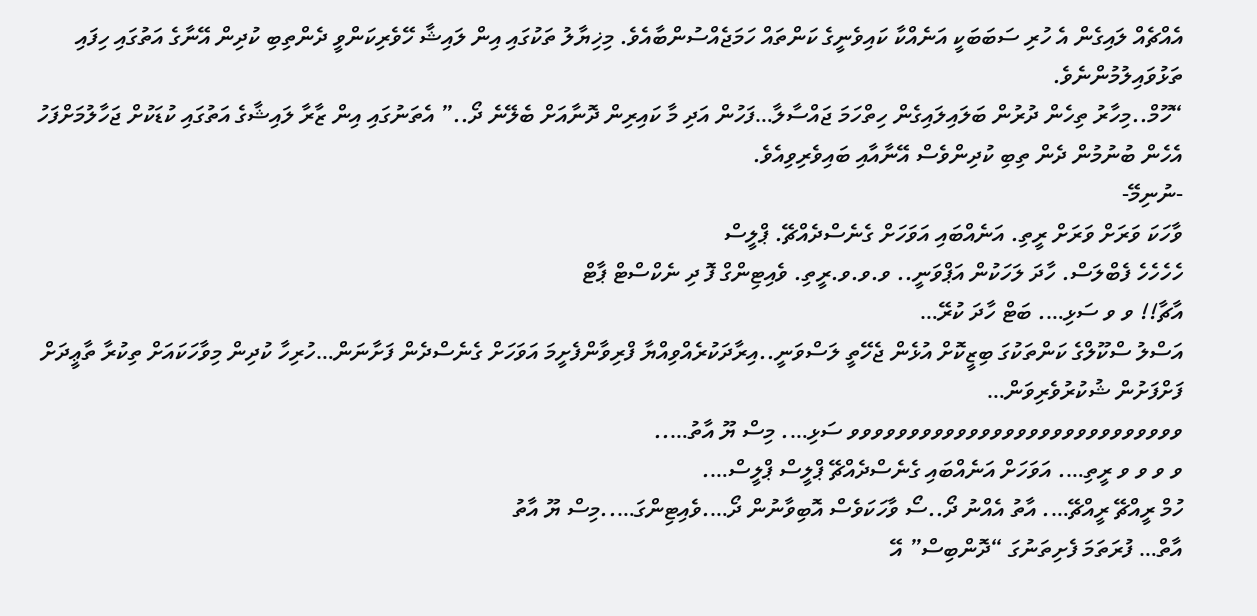އެއްޗެއް ލައިގެން އެ ހުރި ސަބަބަކީ އަނެއްކާ ކައިވެނީގެ ކަންތައް ހަމަޖެއްސުންބާއެވެ. މިޚިޔާލު ތަކުގައި އިން ލައިޝާ ހޭވެރިކަންވީ ދެންތިބި ކުދިން އޭނާގެ އަތުގައި ހިފައި ތަޅުވައިލުމުންނެވެ.
“ހޫމް..މިހާރު ތިހެން ދުރުން ބަލައިލައިގެން ހިތްހަމަ ޖައްސާލާ…ފަހުން އަދި މާ ކައިރިން ދޮނާއަށް ބެލޭނެ ދޯ..” އެތަނުގައި އިން ޒާރާ ލައިޝާގެ އަތުގައި ކުޑަކުށް ޖަހާލުމަށްފަހު އެހެން ބުނުމުން ދެން ތިބި ކުދިންވެސް އޭނާއާއި ބައިވެރިވިއެވެ.
-ނުނިމޭ-
ވާހަކަ ވަރަށް ވަރަށް ރީތި. އަނެއްބައި އަވަހަށް ގެނެސްދެއްޗޭ. ޕްލީސް
ހެހެހެހެ ފެބްލަސް. ހާދަ ލަހަކުން އަޕްވަނީ.. ވ.ވ.ވ.ރީތި. ވެއިޓިންގް ފޮ ދި ނެކްސްޓް ޕާޓް
އާޗާ!! ވ ވ ސަޅި…. ބަޓް ހާދަ ކުރޭ…
އަސްލު ސްކޫލްގެ ކަންތަކުގަ ބިޒީކޮށް އުޅެން ޖެހޭތީ ލަސްވަނީ..އިރާދަކުރެއްވިއްޔާ ފްރިވާންފެށީމަ އަވަހަށް ގެނެސްދެން ފަށާނަން…ހުރިހާ ކުދިން މިވާހަކައަށް ތިކުރާ ތާޢީދަށް ފަށްފަށުން ޝުކުރުވެރިވަން…
ވވވވވވވވވވވވވވވވވވވވވވވވވވވވ ސަޅި…. މިސް ޔޫ އާތު…..
ވ ވ ވ ވ ރީތި…. އަވަހަށް އަނެއްބައި ގެނެސްދެއްޗޭ ޕްލީސް ޕްލީސް….
ހުމް ރީއްޗޭ ރީއްޗޭ…. އާތު އެއްނު ދޯ..ސޯ ވާހަކަވެސް އޮބިވާނުން ދޯ….ވެއިޓިންގަ…..މިސް ޔޫ އާތު
އާތް… ފުރަތަމަ ފެށިތަނުގަ “ދޮންބިސް” އޭ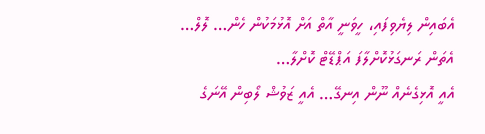އެބައިން ލިޔެވިފައި، ހީވަނީ އާތް އަށް އޮޅުމަކުން ހެން… ލޮލް…
އެތަން ރަނގަޅުކޮށްލާފަ އަޕްޑޭޓް ކޮށްލާ…
އެއީ އޮޅިގެނެއް ނޫން އިނގޭ… އެއީ ޒަވުޝް ލޯބިން އޭނަގެ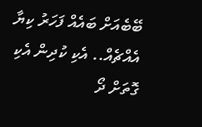ބޭބެއަށް ބައެއް ފަހަރު ކިޔާ އެއްޗެއް.. އެކި ކުދިން އެކި ގޮތަށް ދޯ